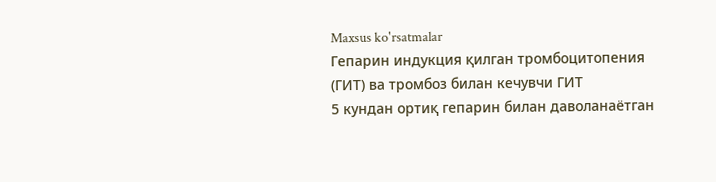Maxsus ko'rsatmalar
Гепарин индукция қилган тромбоцитопения (ГИТ) ва тромбоз билан кечувчи ГИТ
5 кундан ортиқ гепарин билан даволанаётган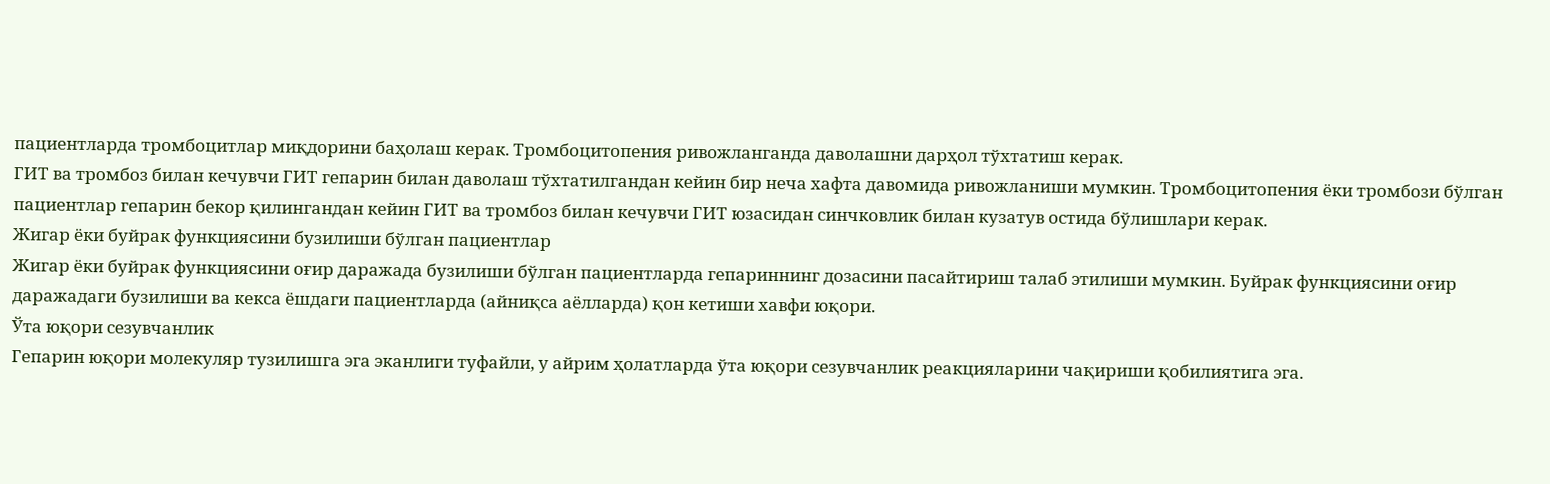пациентларда тромбоцитлар миқдорини баҳолаш керак. Тромбоцитопения ривожланганда даволашни дарҳол тўхтатиш керак.
ГИТ ва тромбоз билан кечувчи ГИТ гепарин билан даволаш тўхтатилгандан кейин бир неча хафта давомида ривожланиши мумкин. Тромбоцитопения ёки тромбози бўлган пациентлар гепарин бекор қилингандан кейин ГИТ ва тромбоз билан кечувчи ГИТ юзасидан синчковлик билан кузатув остида бўлишлари керак.
Жигар ёки буйрак функциясини бузилиши бўлган пациентлар
Жигар ёки буйрак функциясини оғир даражада бузилиши бўлган пациентларда гепариннинг дозасини пасайтириш талаб этилиши мумкин. Буйрак функциясини оғир даражадаги бузилиши ва кекса ёшдаги пациентларда (айниқса аёлларда) қон кетиши хавфи юқори.
Ўта юқори сезувчанлик
Гепарин юқори молекуляр тузилишга эга эканлиги туфайли, у айрим ҳолатларда ўта юқори сезувчанлик реакцияларини чақириши қобилиятига эга.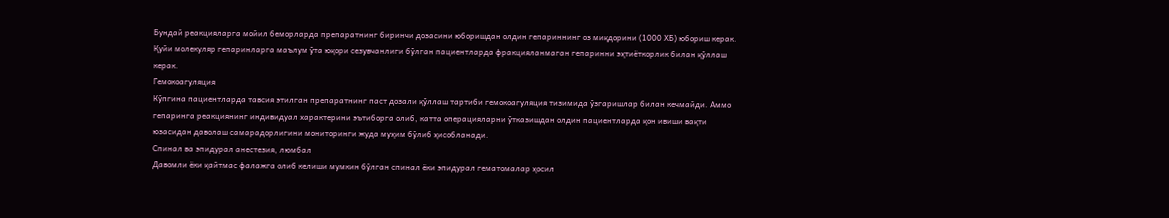Бундай реакцияларга мойил беморларда препаратнинг биринчи дозасини юборишдан олдин гепариннинг оз миқдорини (1000 ХБ) юбориш керак.
Қуйи молекуляр гепаринларга маълум ўта юқори сезувчанлиги бўлган пациентларда фракцияланмаган гепаринни эҳтиёткорлик билан қўллаш керак.
Гемокоагуляция
Кўпгина пациентларда тавсия этилган препаратнинг паст дозали қўллаш тартиби гемокоагуляция тизимида ўзгаришлар билан кечмайди. Аммо гепаринга реакциянинг индивидуал характерини эътиборга олиб, катта операцияларни ўтказишдан олдин пациентларда қон ивиши вақти юзасидан даволаш самарадорлигини мониторинги жуда муҳим бўлиб ҳисобланади.
Спинал ва эпидурал анестезия, люмбал
Давомли ёки қайтмас фалажга олиб келиши мумкин бўлган спинал ёки эпидурал гематомалар ҳосил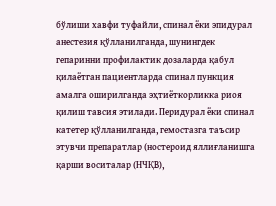бўлиши хавфи туфайли, спинал ёки эпидурал анестезия қўлланилганда, шунингдек гепаринни профилактик дозаларда қабул қилаётган пациентларда спинал пункция амалга оширилганда эҳтиёткорликка риоя қилиш тавсия этилади. Перидурал ёки спинал катетер қўлланилганда, гемостазга таъсир этувчи препаратлар (ностероид яллиғланишга қарши воситалар (НЧҚВ),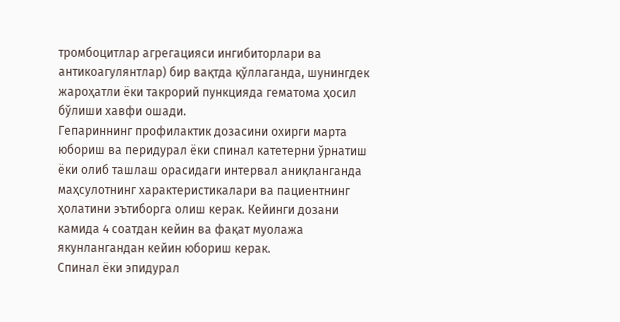тромбоцитлар агрегацияси ингибиторлари ва антикоагулянтлар) бир вақтда қўллаганда, шунингдек жароҳатли ёки такрорий пункцияда гематома ҳосил бўлиши хавфи ошади.
Гепариннинг профилактик дозасини охирги марта юбориш ва перидурал ёки спинал катетерни ўрнатиш ёки олиб ташлаш орасидаги интервал аниқланганда маҳсулотнинг характеристикалари ва пациентнинг ҳолатини эътиборга олиш керак. Кейинги дозани камида 4 соатдан кейин ва фақат муолажа якунлангандан кейин юбориш керак.
Спинал ёки эпидурал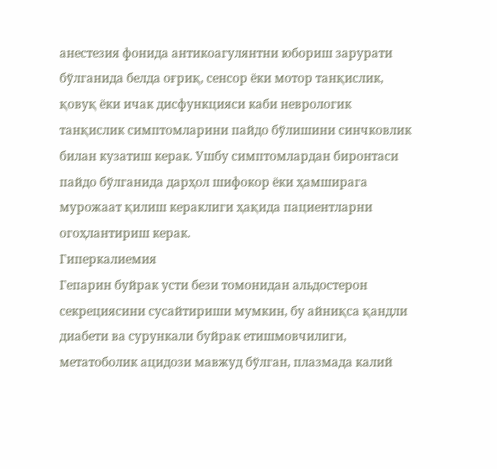анестезия фонида антикоагулянтни юбориш зарурати бўлганида белда оғриқ, сенсор ёки мотор танқислик, қовуқ ёки ичак дисфункцияси каби неврологик танқислик симптомларини пайдо бўлишини синчковлик билан кузатиш керак. Ушбу симптомлардан биронтаси пайдо бўлганида дарҳол шифокор ёки ҳамширага мурожаат қилиш кераклиги ҳақида пациентларни огоҳлантириш керак.
Гиперкалиемия
Гепарин буйрак усти бези томонидан альдостерон секрециясини сусайтириши мумкин, бу айниқса қандли диабети ва сурункали буйрак етишмовчилиги, метатоболик ацидози мавжуд бўлган, плазмада калий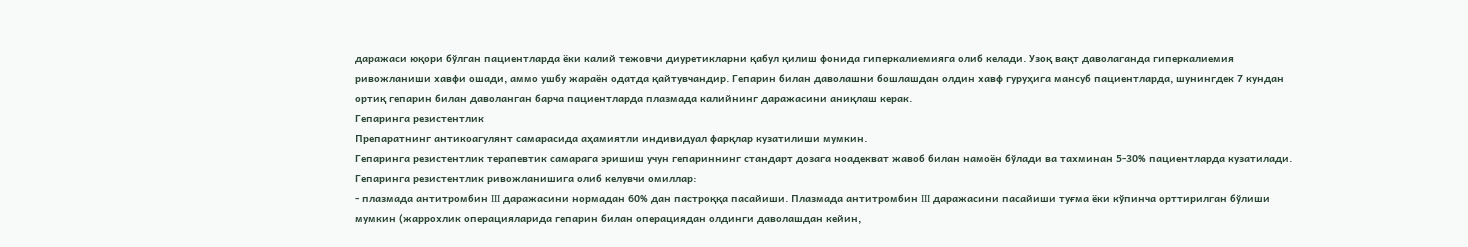даражаси юқори бўлган пациентларда ёки калий тежовчи диуретикларни қабул қилиш фонида гиперкалиемияга олиб келади. Узоқ вақт даволаганда гиперкалиемия ривожланиши хавфи ошади, аммо ушбу жараён одатда қайтувчандир. Гепарин билан даволашни бошлашдан олдин хавф гуруҳига мансуб пациентларда, шунингдек 7 кундан ортиқ гепарин билан даволанган барча пациентларда плазмада калийнинг даражасини аниқлаш керак.
Гепаринга резистентлик
Препаратнинг антикоагулянт самарасида аҳамиятли индивидуал фарқлар кузатилиши мумкин.
Гепаринга резистентлик терапевтик самарага эришиш учун гепариннинг стандарт дозага ноадекват жавоб билан намоён бўлади ва тахминан 5-30% пациентларда кузатилади.
Гепаринга резистентлик ривожланишига олиб келувчи омиллар:
- плазмада антитромбин III даражасини нормадан 60% дан пастроққа пасайиши. Плазмада антитромбин III даражасини пасайиши туғма ёки кўпинча орттирилган бўлиши мумкин (жаррохлик операцияларида гепарин билан операциядан олдинги даволашдан кейин,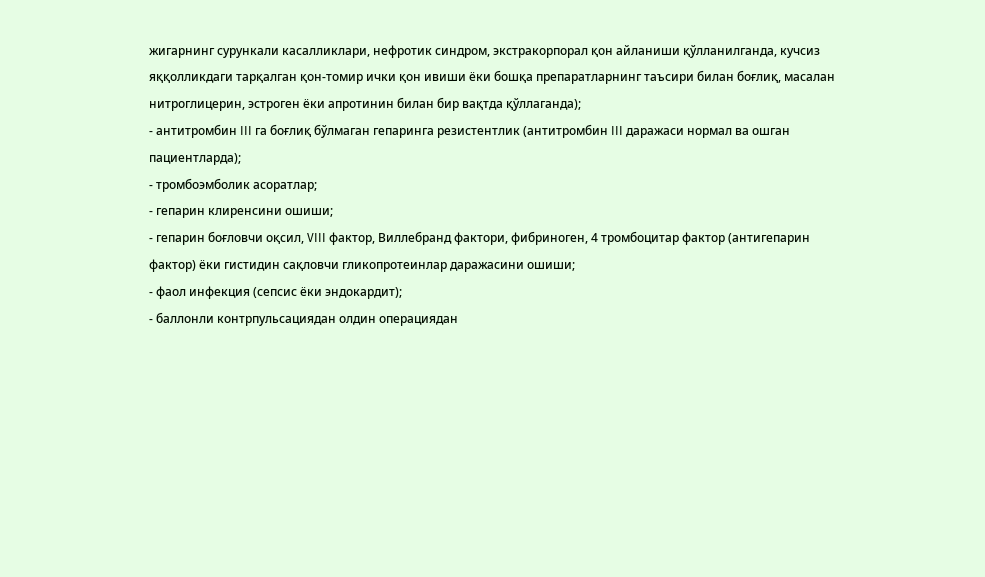жигарнинг сурункали касалликлари, нефротик синдром, экстракорпорал қон айланиши қўлланилганда, кучсиз яққолликдаги тарқалган қон-томир ички қон ивиши ёки бошқа препаратларнинг таъсири билан боғлиқ, масалан нитроглицерин, эстроген ёки апротинин билан бир вақтда қўллаганда);
- антитромбин III га боғлиқ бўлмаган гепаринга резистентлик (антитромбин III даражаси нормал ва ошган пациентларда);
- тромбоэмболик асоратлар;
- гепарин клиренсини ошиши;
- гепарин боғловчи оқсил, VIII фактор, Виллебранд фактори, фибриноген, 4 тромбоцитар фактор (антигепарин фактор) ёки гистидин сақловчи гликопротеинлар даражасини ошиши;
- фаол инфекция (сепсис ёки эндокардит);
- баллонли контрпульсациядан олдин операциядан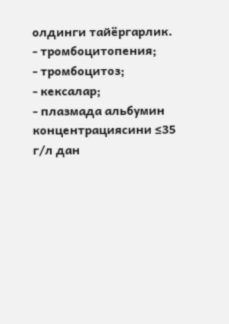олдинги тайёргарлик.
- тромбоцитопения;
- тромбоцитоз;
- кексалар;
- плазмада альбумин концентрациясини ≤35 г/л дан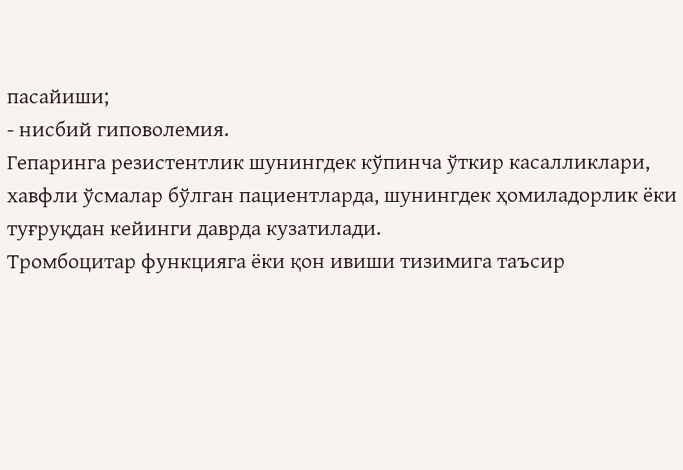пасайиши;
- нисбий гиповолемия.
Гепаринга резистентлик шунингдек кўпинча ўткир касалликлари, хавфли ўсмалар бўлган пациентларда, шунингдек ҳомиладорлик ёки туғруқдан кейинги даврда кузатилади.
Тромбоцитар функцияга ёки қон ивиши тизимига таъсир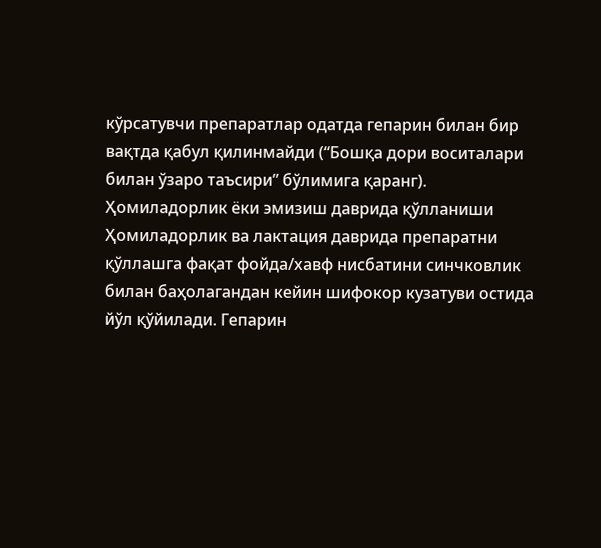кўрсатувчи препаратлар одатда гепарин билан бир вақтда қабул қилинмайди (“Бошқа дори воситалари билан ўзаро таъсири” бўлимига қаранг).
Ҳомиладорлик ёки эмизиш даврида қўлланиши
Ҳомиладорлик ва лактация даврида препаратни қўллашга фақат фойда/хавф нисбатини синчковлик билан баҳолагандан кейин шифокор кузатуви остида йўл қўйилади. Гепарин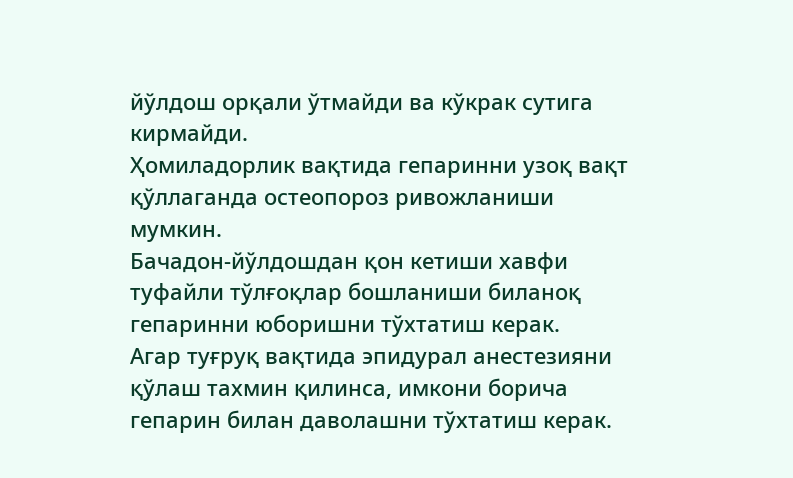йўлдош орқали ўтмайди ва кўкрак сутига кирмайди.
Ҳомиладорлик вақтида гепаринни узоқ вақт қўллаганда остеопороз ривожланиши мумкин.
Бачадон-йўлдошдан қон кетиши хавфи туфайли тўлғоқлар бошланиши биланоқ гепаринни юборишни тўхтатиш керак.
Агар туғруқ вақтида эпидурал анестезияни қўлаш тахмин қилинса, имкони борича гепарин билан даволашни тўхтатиш керак.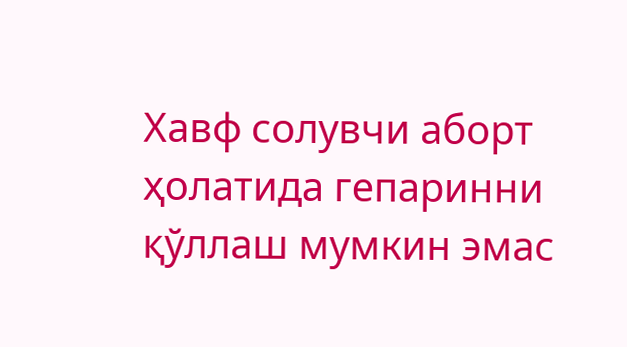Хавф солувчи аборт ҳолатида гепаринни қўллаш мумкин эмас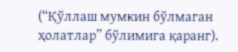(“Қўллаш мумкин бўлмаган ҳолатлар” бўлимига қаранг).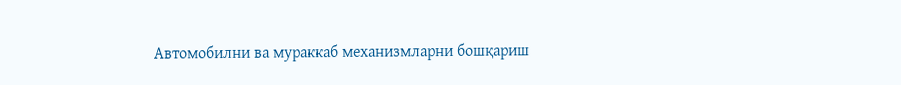Автомобилни ва мураккаб механизмларни бошқариш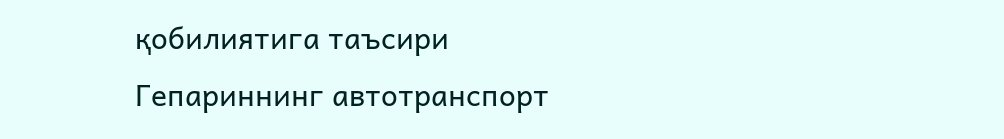қобилиятига таъсири
Гепариннинг автотранспорт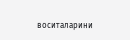воситаларини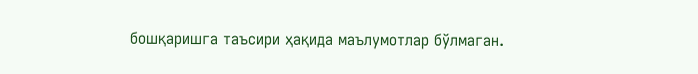бошқаришга таъсири ҳақида маълумотлар бўлмаган.